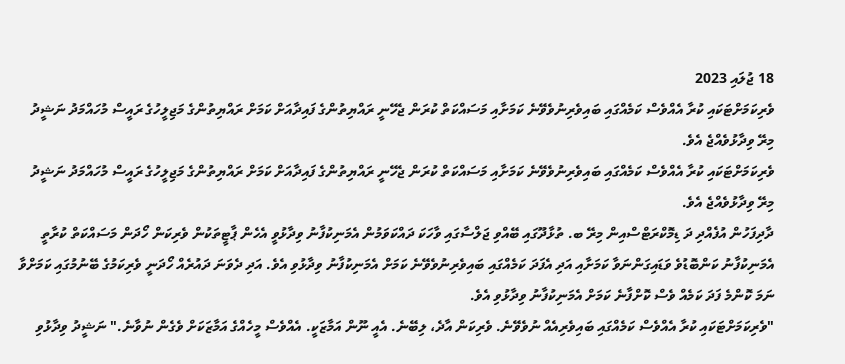18 ޖުލައި 2023
ވެރިކަމަށްޓަކައި ކުރާ އެއްވެސް ކަމެއްގައި ބައިވެރިނުވެވޭނެ ކަމަށާއި މަސައްކަތް ކުރަން ޖެހޭނީ ރައްޔިތުންގެ ފައިދާއަށް ކަމަށް ރައްޔިތުންގެ މަޖިލީހުގެ ރައީސް މުހައްމަދު ނަޝީދު މިރޭ ވިދާޅުވެއްޖެ އެވެ.
ވެރިކަމަށްޓަކައި ކުރާ އެއްވެސް ކަމެއްގައި ބައިވެރިނުވެވޭނެ ކަމަށާއި މަސައްކަތް ކުރަން ޖެހޭނީ ރައްޔިތުންގެ ފައިދާއަށް ކަމަށް ރައްޔިތުންގެ މަޖިލީހުގެ ރައީސް މުހައްމަދު ނަޝީދު މިރޭ ވިދާޅުވެއްޖެ އެވެ.
ދާދިފަހުން އުފެއްދި ދަ ޑިމޮކްރަޓްސްއިން މިރޭ ބ. ތުޅާދޫގައި ބޭއްވި ޖަލްސާގައި ވާހަކަ ދައްކަވަމުން އެމަނިކުފާނު ވިދާޅުވީ އެހެން ޕާޓީތަކުން ވެރިކަން ހޯދަން މަސައްކަތް ކުރާތީ އެމަނިކުފާނު ކަންބޮޑުވެ ވަޑައިގަންނަވާ ކަމަށާއި އަދި އެފަދަ ކަމެއްގައި ބައިވެރިނުވެވޭނެ ކަމަށް އެމަނިކުފާނު ވިދާޅުވި އެވެ. އަދި ދެވަނަ ދައުރެއް ހޯދަނީ ވެރިކަމުގެ ބޭނުމުގައި ކަމަށްވާ ނަމަ ކޮންމެ ފަދަ ކަމެއް ވެސް ކޮށްފާނެ ކަމަށް އެމަނިކުފާނު ވިދާޅުވި އެވެ.
"ވެރިކަމަށްޓަކައި ކުރާ އެއްވެސް ކަމެއްގައި ބައިވެރިއެއް ނުވެވޭނެ. ވެރިކަން އާދެ، ލިބޭނެ. އެއީ ނޫން އަމާޒަކީ. އެއްވެސް މީހެއްގެ އަމާޒަކަށް ވެގެން ނުވާނެ." ނަޝީދު ވިދާޅުވި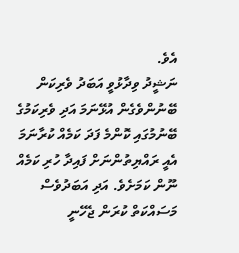އެވެ.
ނަޝީދު ވިދާޅުވީ އަބަދު ވެރިކަން ބޭނުންވެގެން އުޅޭނަމަ އަދި ވެރިކަމުގެ ބޭނުމުގައި ކޮންމެ ފަދަ ކަމެއް ކުރާނަމަ އެއީ ރައްޔިތުންނަށް ފައިދާ ހުރި ކަމެއް ނޫން ކަމަށެވެ. އަދި އަބަދުވެސް މަސައްކަތް ކުރަން ޖެހޭނީ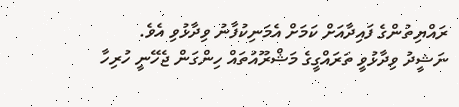ރައްޔިތުންގެ ފައިދާއަށް ކަމަށް އެމަނިކުފާނު ވިދާޅުވި އެވެ.
ނަޝީދު ވިދާޅުވީ ތަރައްގީގެ މަޝްރޫއުތައް ހިންގަން ޖެހޭނީ ހުރިހާ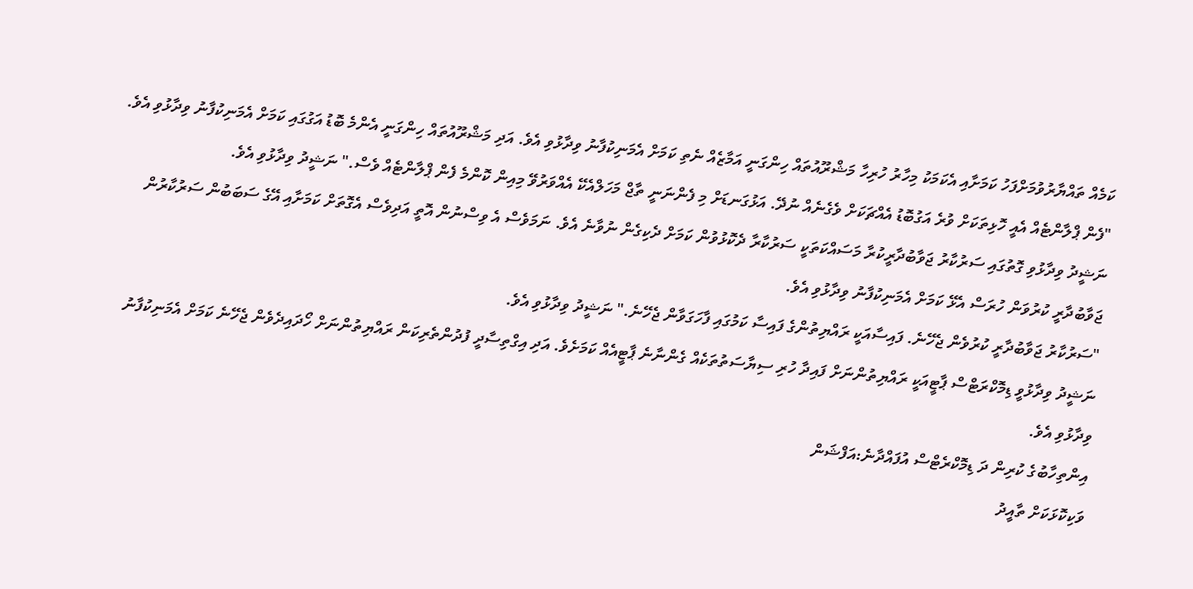ކަމެއް ތައްޔާރުވުމަށްފަހު ކަމަށާއި އެކަމަކު މިހާރު ހުރިހާ މަޝްރޫއުތައް ހިންގަނީ އަމާޒެއް ނެތި ކަމަށް އެމަނިކުފާނު ވިދާޅުވި އެވެ. އަދި މަޝްރޫއުތައް ހިންގަނީ އެންމެ ބޮޑު އަގުގައި ކަމަށް އެމަނިކުފާނު ވިދާޅުވި އެވެ.
"ފެން ޕްލާންޓެއް އެއީ ހޮޅިތަކަށް ވުރެ އަގުބޮޑު އެއްޗަކަށް ވެގެނެއް ނުދޭ. އަޅުގަނޑަށް މި ފެންނަނީ ތާޖް މަހަލްއެކޭ އެއްވަރުވޭ މިއިން ކޮންމެ ފެން ޕްލާންޓެއް ވެސް." ނަޝީދު ވިދާޅުވި އެވެ.
ނަޝީދު ވިދާޅުވި ގޮތުގައި ސަރުކާރު ޖަވާބުދާރީކުރާ މަސައްކަތަކީ ސަރުކާރާ ދެކޮޅުވުން ކަމަށް ދެކިގެން ނުވާނެ އެވެ. ނަމަވެސް އެ ވިސްނުން އޮތީ އަދިވެސް އެގޮތަށް ކަމަށާއި އޭގެ ސަބަބުން ސަރުކާރުން ޖަވާބުދާރީ ކުރުވަން ހުރަސް އެޅޭ ކަމަށް އެމަނިކުފާނު ވިދާޅުވި އެވެ.
"ސަރުކާރު ޖަވާބުދާރީ ކުރުވެން ޖެހޭނެ. ފައިސާއަކީ ރައްޔިތުންގެ ފައިސާ ކަމުގައި ފާހަގަވާން ޖެހޭނެ." ނަޝީދު ވިދާޅުވި އެވެ.
ނަޝީދު ވިދާޅުވީ ޑިމޮކްރަޓްސް ޕާޓީއަކީ ރައްޔިތުންނަށް ފައިދާ ހުރި ސިޔާސަތުތަކެއް ގެންނާނެ ޕާޓީއެއް ކަމަށެވެ. އަދި އިގްތިސާދީ ފުދުންތެރިކަން ރައްޔިތުންނަށް ހޯދައިދެވެން ޖެހޭނެ ކަމަށް އެމަނިކުފާނު ވިދާޅުވި އެވެ.
އިންތިހާބުގެ ކުރިން ދަ ޑިމޮކްރެޓްސް އުފައްދާނެ:އަފްޝަން
ވަކިކޮޅަކަށް ތާއީދު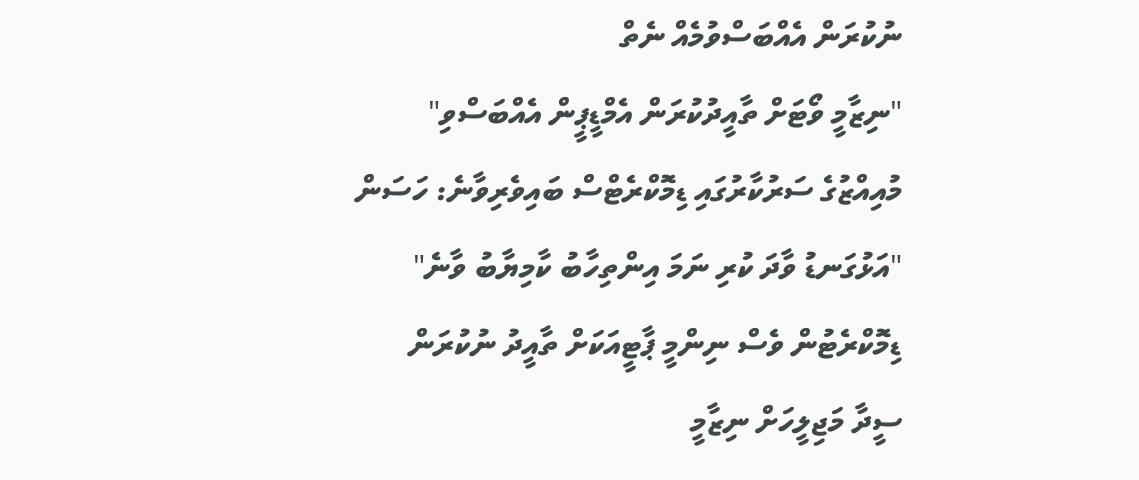ނުކުރަން އެއްބަސްވުމެއް ނެތް
"ނިޒާމީ ވޯޓަށް ތާއީދުކުރަން އެމްޑީޕީން އެއްބަސްވި"
މުއިއްޒުގެ ސަރުކާރުގައި ޑިމޮކްރެޓްސް ބައިވެރިވާނެ: ހަސަން
"އަޅުގަނޑު ވާދަ ކުރި ނަމަ އިންތިހާބު ކާމިޔާބު ވާނެ"
ޑިމޮކްރެޓުން ވެސް ނިންމީ ޕާޓީއަކަށް ތާއީދު ނުކުރަން
ސީދާ މަޖިލީހަށް ނިޒާމީ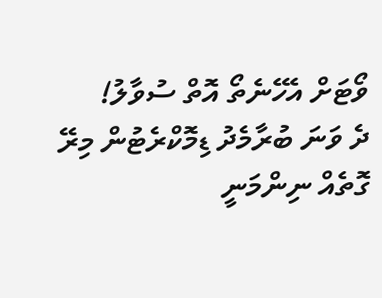ވޯޓަށް އެހޭނެތޯ އޮތް ސުވާލު!
ދެ ވަނަ ބުރާމެދު ޑިމޮކްރެޓުން މިރޭ ގޮތެއް ނިންމަނީ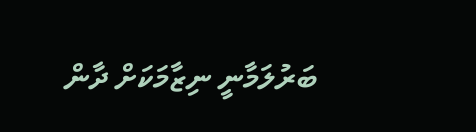ބަރުލަމާނީ ނިޒާމަކަށް ދާން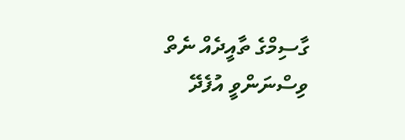ގާސިމްގެ ތާއީދެއް ނެތް
ވިސްނަންވީ އުފެދޭ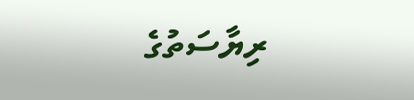ރިޔާސަތުގެ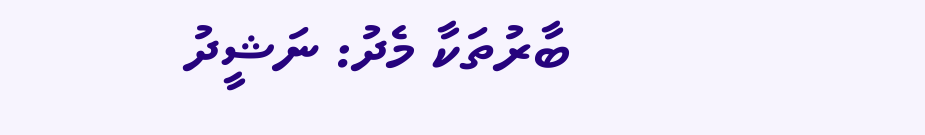ބާރުތަކާ މެދު: ނަޝީދު